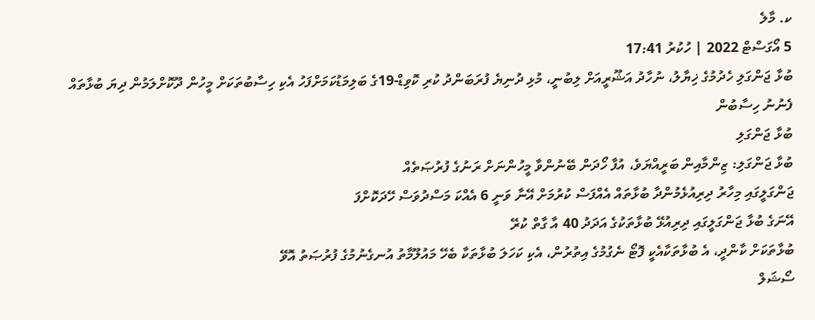ކ. މާލެ
5 އޯގަސްޓް 2022 | ހުކުރު 17:41
ބުޅާ ޖަންގަލި ހެދުމުގެ ޚިޔާލު، ނުހާދު އަޝޫރީއަށް ލިބުނީ، މުޅި ދުނިޔެ ފުރަބަންދު ކުރި ކޮވިޑް-19ގެ ބަލިމަޑުކަމަށްފަހު އެކި ހިސާބުތަކަށް މީހުން ދޫކޮށްލަމުން ދިޔަ ބުޅާތައް ފެނުނު ހިސާބުން
ބުޅާ ޖަންގަލި
ބުޅާ ޖަންގަލި: ޒިންމާއިން ބަރީއްޔަވެ، އުފާ ހޯދަން ބޭނުންވާ މީހުންނަށް ރަނުގެ ފުރުޞަތެއް
ޖަންގަލީގައި މިހާރު ދިރިއުޅެމުންދާ ބުޅާތައް އެއްފަސް ކުރުމަށް އޭނާ ވަނީ 6 އެއްކަ މަސްދުވަސް ހޭދަކޮށްފަ
އޭނަގެ ބުޅާ ޖަންގަލީގައި ދިރިއުޅޭ ބުޅާތަކުގެ އަދަދު 40 އާ ގާތް ކުރޭ
ބުޅާތަކަށް ކާންދީ، އެ ބުޅާތަކާއެކީ ފޮޓޯ ނެގުމުގެ އިތުރުން، އެކި ކަހަލަ ބުޅާތަކާ ބެހޭ މައުލޫމާތު އުނގެނުމުގެ ފުރުޞަތު އޮވޭ
ސޯޝަލް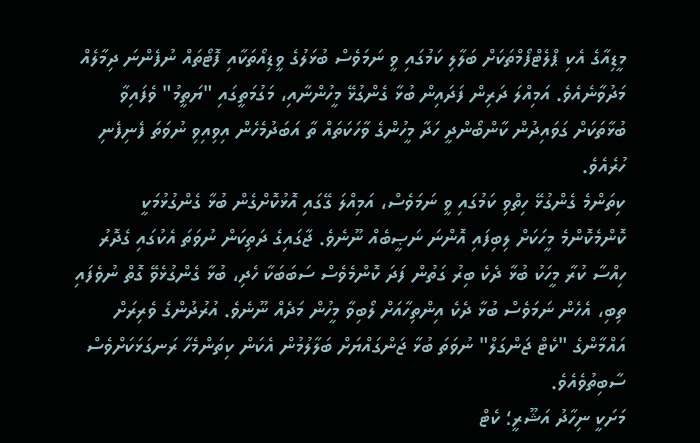މީޑިއާގެ އެކި ޕްލެޓްފޯމްތަކަށް ބަލާލި ކަމުގައި ވީ ނަމަވެސް ބުޅަލުގެ ވީޑިއޯތަކާއި ފޮޓޯތައް ނުފެންނަ ދިމާލެއް މަދުވާނެއެވެ. އަމިއްލަ ދަރިން ފަދައިން ބުޅާ ގެންގުޅޭ މީހުންނާއި، މަގުމަތީގައި "ޔަތީމު" ވެފައިވާ ބުޅާތަކަށް ގަވައިދުން ކާންބޯންދީ ހަދާ މީހުންގެ ވާހަކަތައް ތާ އަބަދުމެހެން އިވިއިވި ނުވަތަ ފެނިފެނި ހުރެއެވެ.
ކިތަންމެ ގެންގުޅޭ ހިތްވި ކަމުގައި ވީ ނަމަވެސް، އަމިއްލަ ގޭގައި އޮޅުކޮށްގެން ބުޅާ ގެންގުޅުމަކީ ކޮންމެކޮންމެ މީހަކަށް ލިބިފައި އޮންނަ ނަޞީބެއް ނޫނެވެ. ޖާގައިގެ ދަތިކަން ނުވަތަ އެކުގައި ގެދޮރު ހިއްސާ ކުރާ މީހަކު ބުޅާ ދެކެ ބިރު ގަތުން ފަދަ ކޮންމެވެސް ސަބަބަކާ ހެދި، ބުޅާ ގެންގުޅެވޭ ގޮތް ނުވެފައި ތިބި، އެހެން ނަމަވެސް ބުޅާ ދެކެ އިންތިހާއަށް ލޯބިވާ މީހުން މަދެއް ނޫނެވެ. އުރުދުންގެ ވެރިރަށް އައްމާންގެ "ކެޓް ޖަންގަލް" ނުވަތަ ބުޅާ ޖަންގައްޔަށް ބަލާލުމުން އެކަން ކިތަންމެހާ ރަނގަޅަކަށްވެސް ސާބިތުވެއެވެ.
މަށަކީ ނިހާދު އަޝޫރީ؛ ކެޓް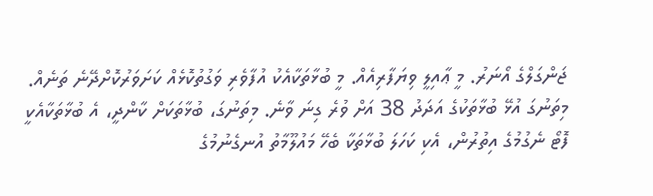ޖަންގަލްގެ އޯނަރު. މީ ޢާއިލީ ވިޔަފާރިއެއް. މީ ބުޅާތަކާއެކު އުފާވެރި ވަގުތުކޮޅެއް ކަށަވަރުކޮށްދޭނެ ތަނެއް. މިތަނުގަ އުޅޭ ބުޅާތަކުގެ އަދަދު 38 އަށް ވުރެ ގިނަ ވާނެ. މިތަނުގަ، ބުޅާތަކަށް ކާންދީ، އެ ބުޅާތަކާއެކީ ފޮޓޯ ނެގުމުގެ އިތުރުން، އެކި ކަހަލަ ބުޅާތަކާ ބެހޭ މައުލޫމާތު އުނގެނުމުގެ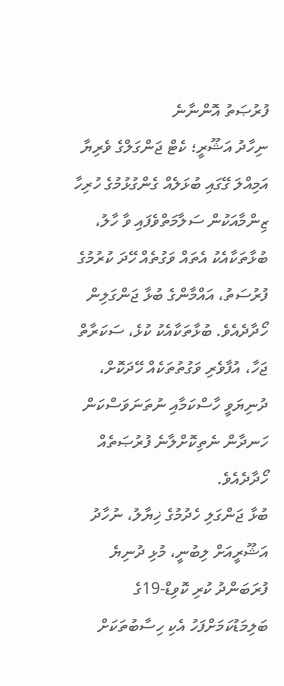ފުރުޞަތު އޮންނާނެ
ނިހާދު އަޝޫރީ؛ ކެޓް ޖަންގަލްގެ ވެރިޔާ
އަމިއްލަ ގޭގައި ބުޅަލެއް ގެންގުޅުމުގެ ހުރިހާ ޒިންމާއަކުން ސަލާމަތްވެފައި ވާ ހާލު، ބުޅާތަކާއެކު އެތައް ވަގުތެއް ހޭދަ ކުރުމުގެ ފުރުސަތު، އައްމާންގެ ބުޅާ ޖަންގަލިން ހޯދާދެއެވެ. ބުޅާތަކާއެކު ކުޅެ، ސަކަރާތް ޖަހާ، އުފާވެރި ވަގުތުތަކެއް ހޭދަކޮށް، ދުނިޔަވީ ހާސްކަމާއި ނުތަނަވަސްކަން ހަނދާން ނެތިކޮށްލާނެ ފުރުޞަތެއް ހޯދާދެއެވެ.
ބުޅާ ޖަންގަލި ހެދުމުގެ ޚިޔާލު، ނުހާދު އަޝޫރީއަށް ލިބުނީ، މުޅި ދުނިޔެ ފުރަބަންދު ކުރި ކޮވިޑް-19ގެ ބަލިމަޑުކަމަށްފަހު އެކި ހިސާބުތަކަށް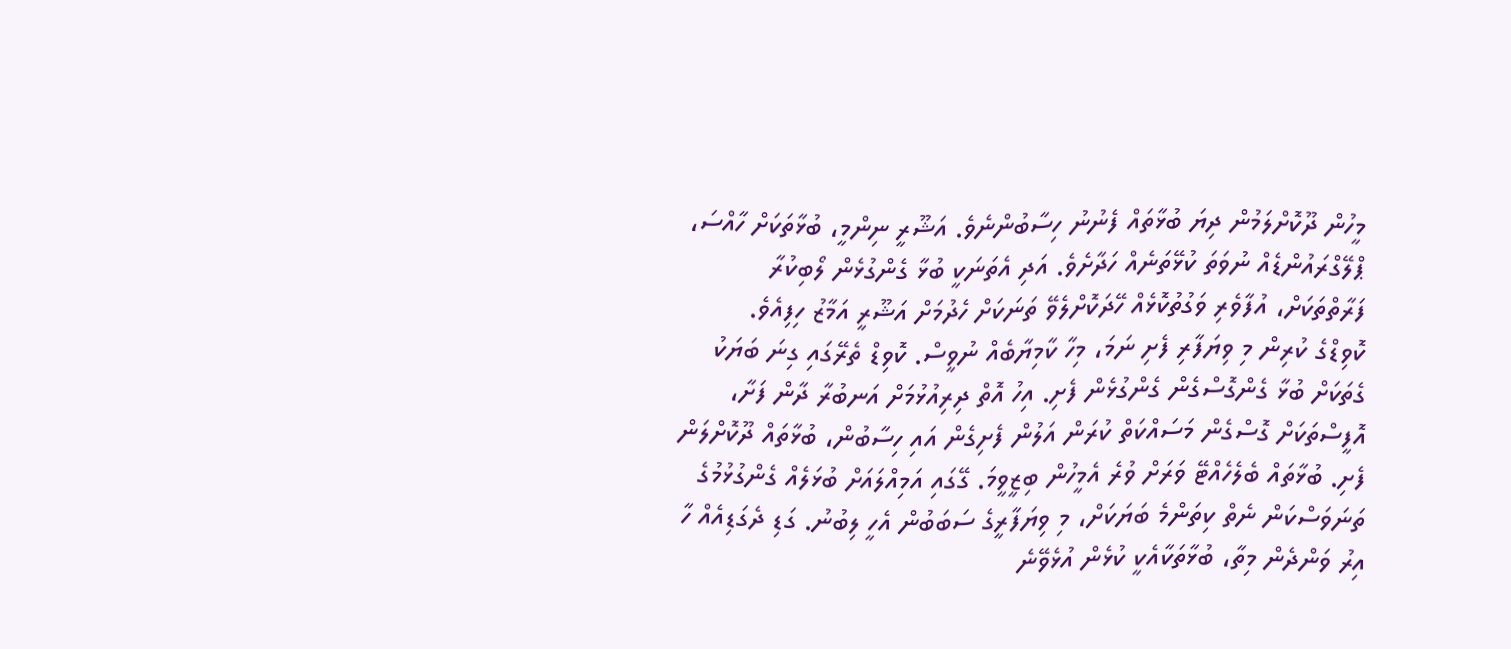މީހުން ދޫކޮށްލަމުން ދިޔަ ބުޅާތައް ފެނުނު ހިސާބުންނެވެ. އަޝޫރީ ނިންމީ، ބުޅާތަކަށް ހާއްސަ، ޕްލޭގްރައުންޑެއް ނުވަތަ ކުޅޭތަނެއް ހަދާށެވެ. އަދި އެތަނަކީ ބުޅާ ގެންގުޅެން ލޯބިކުރާ ފަރާތްތަކަށް، އުފާވެރި ވަގުތުކޮޅެއް ހޭދަކޮށްލެވޭ ތަނަކަށް ހެދުމަށް އަޝޫރީ އަމާޒު ހިފިއެވެ.
ކޮވިޑްގެ ކުރިން މި ވިޔަފާރި ފެށި ނަމަ، މިހާ ކާމިޔާބެއް ނުވީސް. ކޮވިޑް ތެރޭގައި ގިނަ ބަޔަކު ގެތަކަށް ބުޅާ ގެންގޮސްގެން ގެންގުޅެން ފެށި. އިހު އޮތް ދިރިއުޅުމަށް އަނބުރާ ދާން ފަށާ، އޮފީސްތަކަށް ގޮސްގެން މަސައްކަތް ކުރަން އަލުން ފެށިގެން އައި ހިސާބުން، ބުޅާތައް ދޫކޮށްލަން ފެށި. ބުޅާތައް ބެލެހެއްޓޭ ވަރަށް ވުރެ އެމީހުން ބިޒީވީމަ. ގޭގައި އަމިއްލައަށް ބުޅަލެއް ގެންގުޅުމުގެ ތަނަވަސްކަން ނެތް ކިތަންމެ ބަޔަކަށް، މި ވިޔަފާރީގެ ސަބަބުން އެހީ ލިބުނު. ގަޑި ދެގަޑިއެއް ހާ އިރު ވަންދެން މިތާ، ބުޅާތަކާއެކީ ކުޅެން އުޅެވޭނެ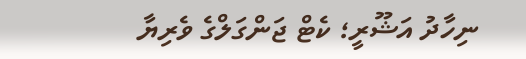ނިހާދު އަޝޫރީ؛ ކެޓް ޖަންގަލްގެ ވެރިޔާ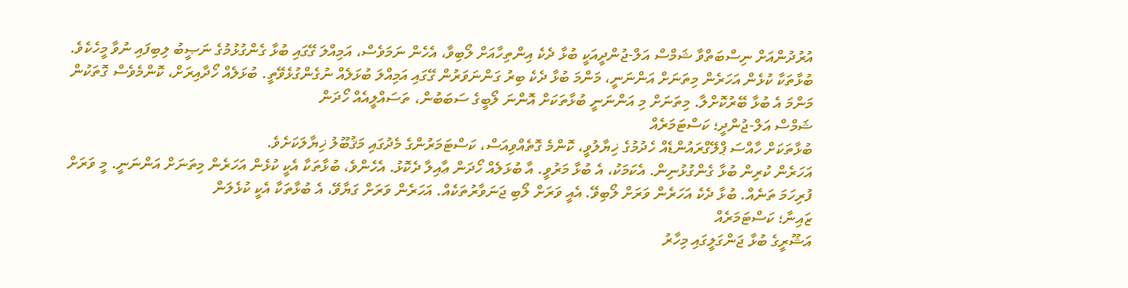އުރުދުންއަށް ނިސްބަތްވާ ޝަމްސް އަލް-ޖުންދީއަކީ ބުޅާ ދެކެ އިންތިހާއަށް ލޯބިވާ، އެހެން ނަމަވެސް، އަމިއްލަ ގޭގައި ބުޅާ ގެންގުޅުމުގެ ނަޞީބު ލިބިފައި ނުވާ މީހެކެވެ.
ބުޅާތަކާ ކުޅެން އަހަރެން މިތަނަށް އަންނަނީ، މަންމަ ބުޅާ ދެކެ ބިރު ގަންނަވަރުން ގޭގައި އަމިއްލަ ބުޅަލެއް ނުގެންގުޅެވޭތީ. ބުޅަލެއް ހޯދާއިރަށް، ކޮންމެވެސް ގޮތަކުން މަންމަ އެ ބުޅާ ބޭރުކޮށްލާ. މިތަނަށް މި އަންނަނީ ބުޅާތަކަށް އޮންނަ ލޯބީގެ ސަބަބުން، ތަސައްލީއެއް ހޯދަން
ޝަމްސް އަލް-ޖުންދީ؛ ކަސްޓަމަރެއް
ބުޅާތަކަށް ހާއްސަ ޕްލޭގްރައުންޑެއް ހެދުމުގެ ޚިޔާލުވީ، ކޮންމެ ގޮތެއްވިއަސް، ކަސްޓަމަރުންގެ މެދުގައި މަޤުބޫލު ޚިޔާލަކަށެވެ.
އަހަރެން ކުރިން ބުޅާ ގެންގުޅުނިން. އެކަމަކު، އެ ބުޅާ މަރުވީ. އާ ބުޅަލެއް ހޯދަން ޢާއިލާ ދެކޮޅު. އެހެންވެ، ބުޅާތަކާ އެކީ ކުޅެން އަހަރެން މިތަނަށް އަންނަނީ. މީ ވަރަށް ފުރިހަމަ ތަނެއް. ބުޅާ ދެކެ އަހަރެން ވަރަށް ލޯބިވޭ. އެއީ ވަރަށް ލޯބި ޖަނަވާރުތަކެއް. އަހަރެން ވަރަށް ގަޔާވޭ، އެ ބުޅާތަކާ އެކީ ކުޅެލަން
ޒައިނާ؛ ކަސްޓަމަރެއް
އަޝޫރީގެ ބުޅާ ޖަންގަލީގައި މިހާރު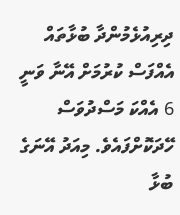ދިރިއުޅެމުންދާ ބުޅާތައް އެއްފަސް ކުރުމަށް އޭނާ ވަނީ 6 އެއްކަ މަސްދުވަސް ހޭދަކޮށްފައެވެ. މިއަދު އޭނަގެ ބުޅާ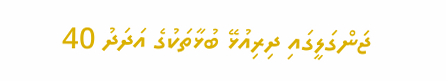ޖަންގަލީގައި ދިރިއުޅޭ ބުޅާތަކުގެ އަދަދު 40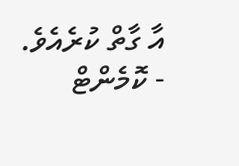އާ ގާތް ކުރެއެވެ.
- ކޮމެންޓް